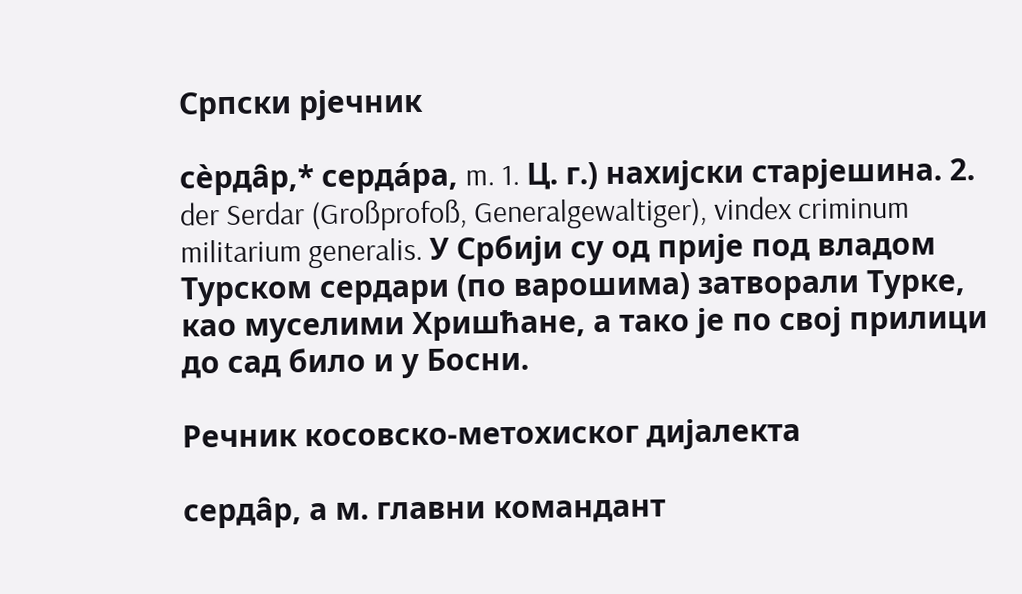Српски рјечник

сѐрда̑р,* серда́ра, m. 1. Ц. г.) нахијски старјешина. 2. der Serdar (Großprofoß, Generalgewaltiger), vindex criminum militarium generalis. У Србији су од прије под владом Турском сердари (по варошима) затворали Турке, као муселими Хришћане, а тако је по свој прилици до сад било и у Босни.

Речник косовско-метохиског дијалекта

серда̑р, а м. главни командант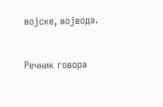војске, војвода.

Речник говора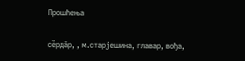Прошћења

се̏рда̄р, , м.старјешина, главар, вођа,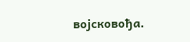војсковођа.